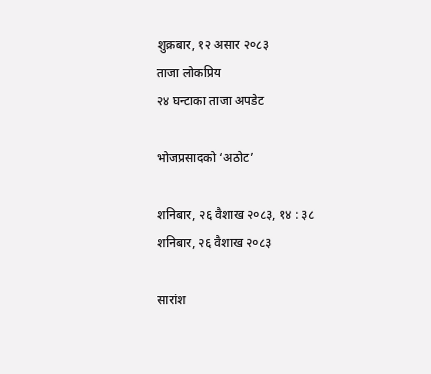शुक्रबार, १२ असार २०८३
ताजा लोकप्रिय
२४ घन्टाका ताजा अपडेट

भोजप्रसादको ‘अठोट’

शनिबार, २६ वैशाख २०८३, १४ : ३८
शनिबार, २६ वैशाख २०८३

सारांश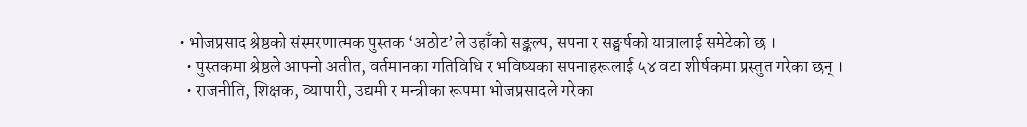• भोजप्रसाद श्रेष्ठको संस्मरणात्मक पुस्तक ‘अठोट’ले उहाँको सङ्कल्प, सपना र सङ्घर्षको यात्रालाई समेटेको छ ।
  • पुस्तकमा श्रेष्ठले आफ्नो अतीत, वर्तमानका गतिविधि र भविष्यका सपनाहरूलाई ५४ वटा शीर्षकमा प्रस्तुत गरेका छन् ।
  • राजनीति, शिक्षक, व्यापारी, उद्यमी र मन्त्रीका रूपमा भोजप्रसादले गरेका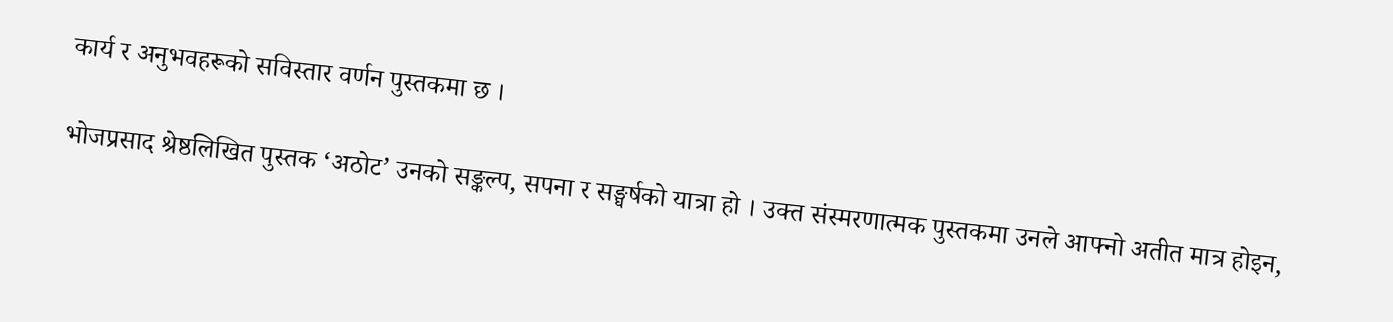कार्य र अनुभवहरूको सविस्तार वर्णन पुस्तकमा छ ।

भोजप्रसाद श्रेष्ठलिखित पुस्तक ‘अठोट’ उनको सङ्कल्प, सपना र सङ्घर्षको यात्रा हो । उक्त संस्मरणात्मक पुस्तकमा उनले आफ्नो अतीत मात्र होइन,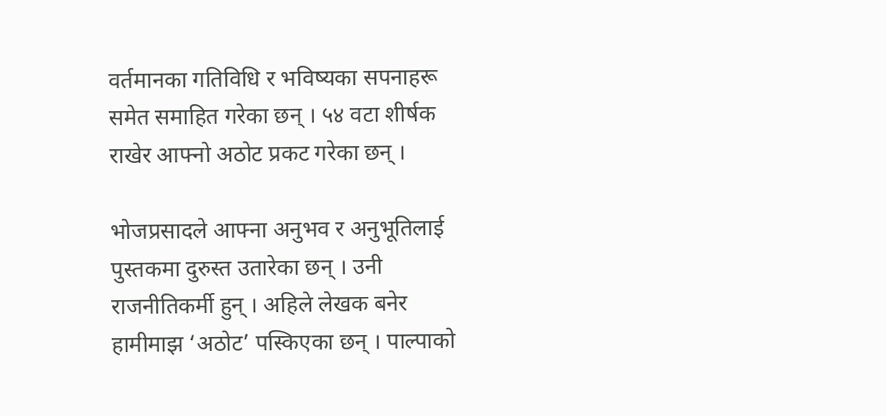वर्तमानका गतिविधि र भविष्यका सपनाहरू समेत समाहित गरेका छन् । ५४ वटा शीर्षक राखेर आफ्नो अठोट प्रकट गरेका छन् ।

भोजप्रसादले आफ्ना अनुभव र अनुभूतिलाई पुस्तकमा दुरुस्त उतारेका छन् । उनी राजनीतिकर्मी हुन् । अहिले लेखक बनेर हामीमाझ ‘अठोट’ पस्किएका छन् । पाल्पाको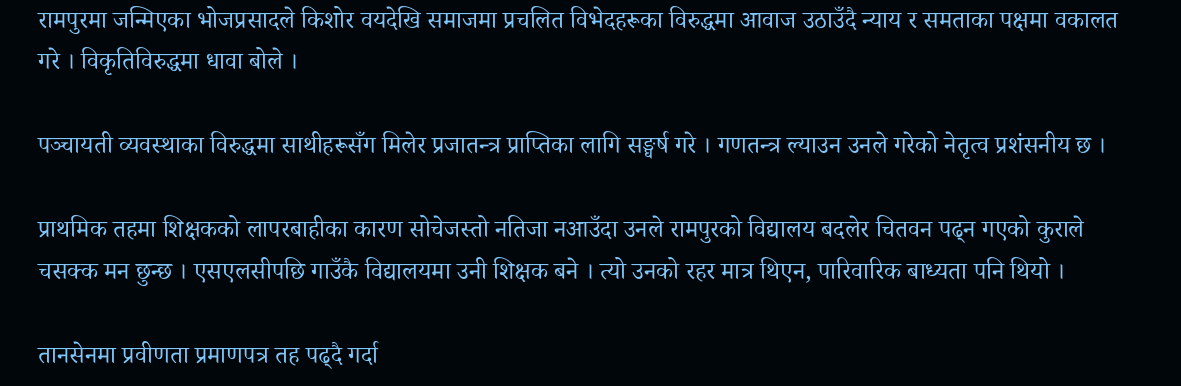रामपुरमा जन्मिएका भोजप्रसादले किशोर वयदेखि समाजमा प्रचलित विभेदहरूका विरुद्धमा आवाज उठाउँदै न्याय र समताका पक्षमा वकालत गरे । विकृतिविरुद्धमा धावा बोले ।

पञ्चायती व्यवस्थाका विरुद्धमा साथीहरूसँग मिलेर प्रजातन्त्र प्राप्तिका लागि सङ्घर्ष गरे । गणतन्त्र ल्याउन उनले गरेको नेतृत्व प्रशंसनीय छ ।

प्राथमिक तहमा शिक्षकको लापरबाहीका कारण सोचेजस्तो नतिजा नआउँदा उनले रामपुरको विद्यालय बदलेर चितवन पढ्न गएको कुराले चसक्क मन छुन्छ । एसएलसीपछि गाउँकै विद्यालयमा उनी शिक्षक बने । त्यो उनको रहर मात्र थिएन, पारिवारिक बाध्यता पनि थियो ।

तानसेनमा प्रवीणता प्रमाणपत्र तह पढ्दै गर्दा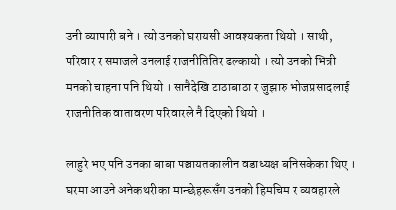उनी व्यापारी बने । त्यो उनको घरायसी आवश्यकता थियो । साथी, परिवार र समाजले उनलाई राजनीतितिर ढल्कायो । त्यो उनको भित्री मनको चाहना पनि थियो । सानैदेखि टाठाबाठा र जुझारु भोजप्रसादलाई राजनीतिक वातावरण परिवारले नै दिएको थियो ।

लाहुरे भए पनि उनका बाबा पञ्चायतकालीन वडाध्यक्ष बनिसकेका थिए । घरमा आउने अनेकथरीका मान्छेहरूसँग उनको हिमचिम र व्यवहारले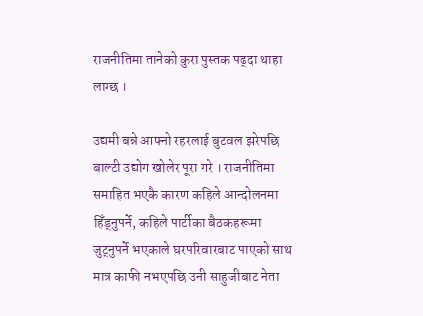राजनीतिमा तानेको कुरा पुस्तक पढ्दा थाहा लाग्छ ।

उद्यमी बन्ने आफ्नो रहरलाई बुटवल झरेपछि बाल्टी उद्योग खोलेर पूरा गरे । राजनीतिमा समाहित भएकै कारण कहिले आन्दोलनमा हिँड्नुपर्ने, कहिले पार्टीका बैठकहरूमा जुट्नुपर्ने भएकाले घरपरिवारबाट पाएको साथ मात्र काफी नभएपछि उनी साहुजीबाट नेता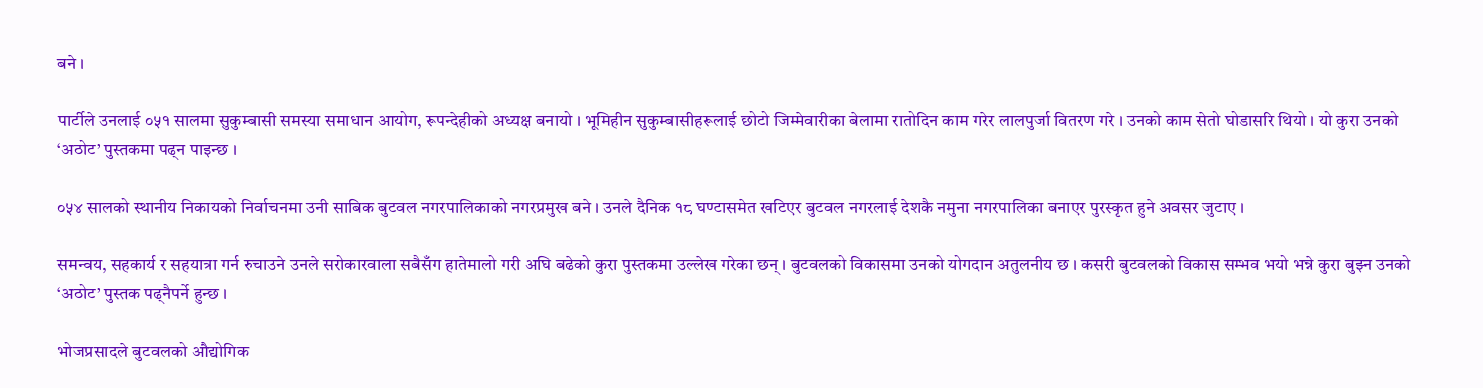बने ।

पार्टीले उनलाई ०५१ सालमा सुकुम्बासी समस्या समाधान आयोग, रूपन्देहीको अध्यक्ष बनायो । भूमिहीन सुकुम्बासीहरूलाई छोटो जिम्मेवारीका बेलामा रातोदिन काम गरेर लालपुर्जा वितरण गरे । उनको काम सेतो घोडासरि थियो । यो कुरा उनको ‘अठोट’ पुस्तकमा पढ्न पाइन्छ ।

०५४ सालको स्थानीय निकायको निर्वाचनमा उनी साबिक बुटवल नगरपालिकाको नगरप्रमुख बने । उनले दैनिक १८ घण्टासमेत खटिएर बुटवल नगरलाई देशकै नमुना नगरपालिका बनाएर पुरस्कृत हुने अवसर जुटाए ।

समन्वय, सहकार्य र सहयात्रा गर्न रुचाउने उनले सरोकारवाला सबैसँग हातेमालो गरी अघि बढेको कुरा पुस्तकमा उल्लेख गरेका छन् । बुटवलको विकासमा उनको योगदान अतुलनीय छ । कसरी बुटवलको विकास सम्भव भयो भन्ने कुरा बुझ्न उनको ‘अठोट’ पुस्तक पढ्नैपर्ने हुन्छ ।

भोजप्रसादले बुटवलको औद्योगिक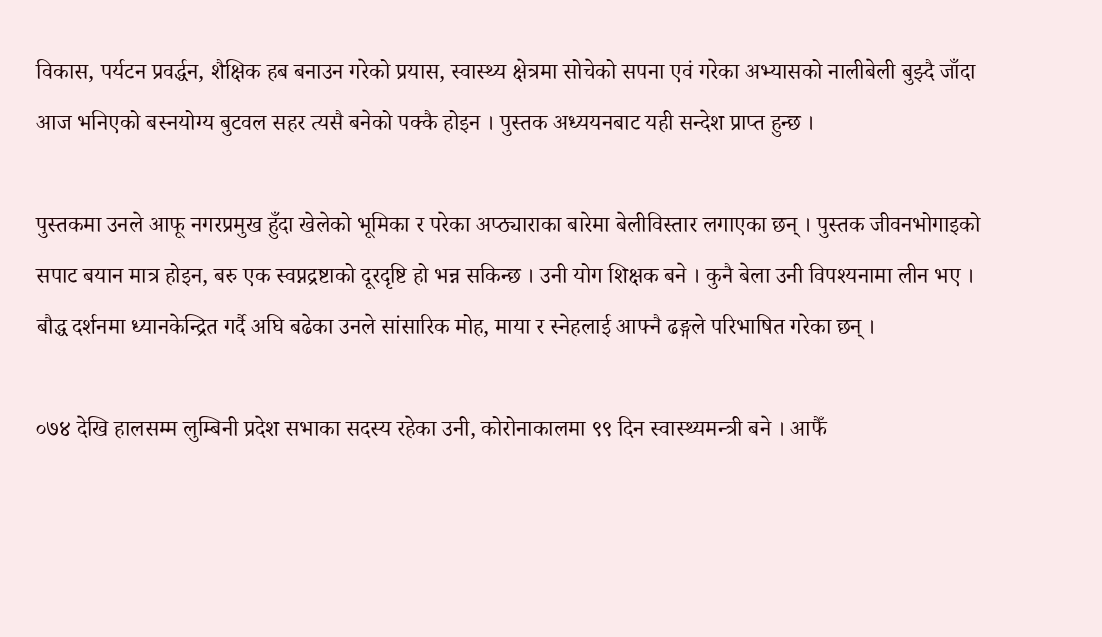विकास, पर्यटन प्रवर्द्धन, शैक्षिक हब बनाउन गरेको प्रयास, स्वास्थ्य क्षेत्रमा सोचेको सपना एवं गरेका अभ्यासको नालीबेली बुझ्दै जाँदा आज भनिएको बस्नयोग्य बुटवल सहर त्यसै बनेको पक्कै होइन । पुस्तक अध्ययनबाट यही सन्देश प्राप्त हुन्छ ।

पुस्तकमा उनले आफू नगरप्रमुख हुँदा खेलेको भूमिका र परेका अप्ठ्याराका बारेमा बेलीविस्तार लगाएका छन् । पुस्तक जीवनभोगाइको सपाट बयान मात्र होइन, बरु एक स्वप्नद्रष्टाको दूरदृष्टि हो भन्न सकिन्छ । उनी योग शिक्षक बने । कुनै बेला उनी विपश्यनामा लीन भए । बौद्ध दर्शनमा ध्यानकेन्द्रित गर्दै अघि बढेका उनले सांसारिक मोह, माया र स्नेहलाई आफ्नै ढङ्गले परिभाषित गरेका छन् ।

०७४ देखि हालसम्म लुम्बिनी प्रदेश सभाका सदस्य रहेका उनी, कोरोनाकालमा ९९ दिन स्वास्थ्यमन्त्री बने । आफैँ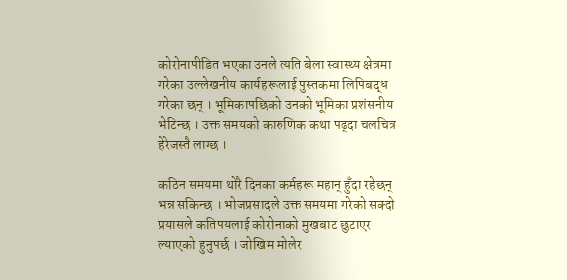कोरोनापीडित भएका उनले त्यति बेला स्वास्थ्य क्षेत्रमा गरेका उल्लेखनीय कार्यहरूलाई पुस्तकमा लिपिबद्ध गरेका छन् । भूमिकापछिको उनको भूमिका प्रशंसनीय भेटिन्छ । उक्त समयको कारुणिक कथा पढ्दा चलचित्र हेरेजस्तै लाग्छ ।

कठिन समयमा थोरै दिनका कर्महरू महान् हुँदा रहेछन् भन्न सकिन्छ । भोजप्रसादले उक्त समयमा गरेको सक्दो प्रयासले कतिपयलाई कोरोनाको मुखबाट छुटाएर ल्याएको हुनुपर्छ । जोखिम मोलेर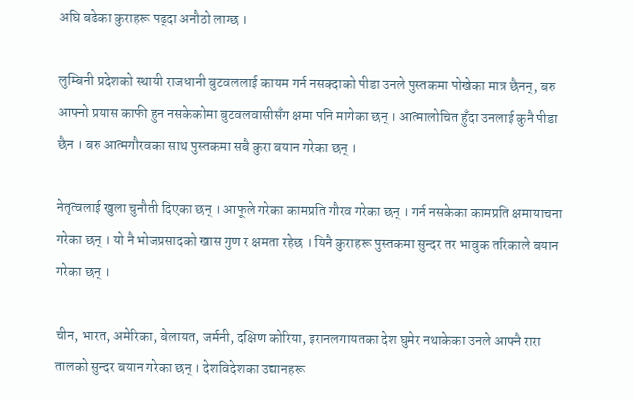अघि बढेका कुराहरू पढ्दा अनौठो लाग्छ ।

लुम्बिनी प्रदेशको स्थायी राजधानी बुटवललाई कायम गर्न नसक्दाको पीडा उनले पुस्तकमा पोखेका मात्र छैनन्, बरु आफ्नो प्रयास काफी हुन नसकेकोमा बुटवलवासीसँग क्षमा पनि मागेका छन् । आत्मालोचित हुँदा उनलाई कुनै पीडा छैन । बरु आत्मगौरवका साथ पुस्तकमा सबै कुरा बयान गरेका छन् ।

नेतृत्वलाई खुला चुनौती दिएका छन् । आफूले गरेका कामप्रति गौरव गरेका छन् । गर्न नसकेका कामप्रति क्षमायाचना गरेका छन् । यो नै भोजप्रसादको खास गुण र क्षमता रहेछ । यिनै कुराहरू पुस्तकमा सुन्दर तर भावुक तरिकाले बयान गरेका छन् ।

चीन, भारत, अमेरिका, बेलायत, जर्मनी, दक्षिण कोरिया, इरानलगायतका देश घुमेर नथाकेका उनले आफ्नै रारा तालको सुन्दर बयान गरेका छन् । देशविदेशका उद्यानहरू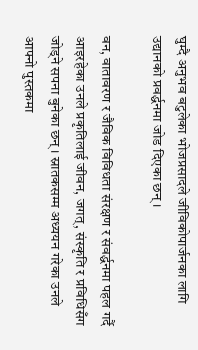घुम्दै अनुभव बटुलेका भोजप्रसादले जीविकोपार्जनका लागि उद्यानको प्रवर्द्धनमा जोड दिएका छन् ।

वन, वातावरण र जैविक विविधता संरक्षण र संवर्द्धनमा पहल गर्दै आइरहेका उनले प्रकृतिलाई जीवन, जगत्, संस्कृति र प्रविधिसँग जोड्ने सपना बुनेका छन् । स्नातकसम्म अध्ययन गरेका उनले आफ्नो पुस्तकमा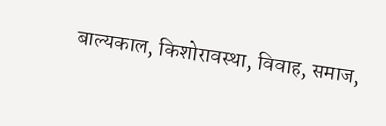बाल्यकाल, किशोरावस्था, विवाह, समाज,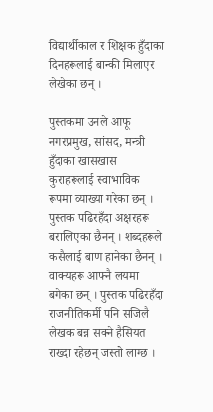विद्यार्थीकाल र शिक्षक हुँदाका दिनहरूलाई बान्की मिलाएर लेखेका छन् ।

पुस्तकमा उनले आफू नगरप्रमुख, सांसद, मन्त्री हुँदाका खासखास कुराहरूलाई स्वाभाविक रूपमा व्याख्या गरेका छन् । पुस्तक पढिरहँदा अक्षरहरू बरालिएका छैनन् । शब्दहरूले कसैलाई बाण हानेका छैनन् । वाक्यहरू आफ्नै लयमा बगेका छन् । पुस्तक पढिरहँदा राजनीतिकर्मी पनि सजिलै लेखक बन्न सक्ने हैसियत राख्दा रहेछन् जस्तो लाग्छ ।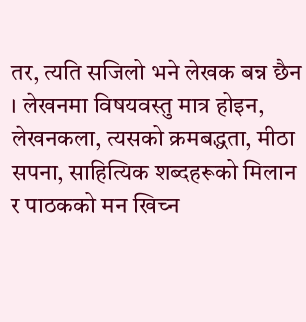तर, त्यति सजिलो भने लेखक बन्न छैन । लेखनमा विषयवस्तु मात्र होइन, लेखनकला, त्यसको क्रमबद्धता, मीठा सपना, साहित्यिक शब्दहरूको मिलान र पाठकको मन खिच्न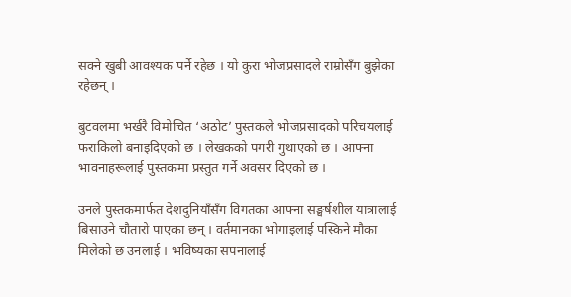सक्ने खुबी आवश्यक पर्ने रहेछ । यो कुरा भोजप्रसादले राम्रोसँग बुझेका रहेछन् ।

बुटवलमा भर्खरै विमोचित ‘अठोट’ पुस्तकले भोजप्रसादको परिचयलाई फराकिलो बनाइदिएको छ । लेखकको पगरी गुथाएको छ । आफ्ना भावनाहरूलाई पुस्तकमा प्रस्तुत गर्ने अवसर दिएको छ ।

उनले पुस्तकमार्फत देशदुनियाँसँग विगतका आफ्ना सङ्घर्षशील यात्रालाई बिसाउने चौतारो पाएका छन् । वर्तमानका भोगाइलाई पस्किने मौका मिलेको छ उनलाई । भविष्यका सपनालाई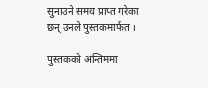सुनाउने समय प्राप्त गरेका छन् उनले पुस्तकमार्फत ।

पुस्तकको अन्तिममा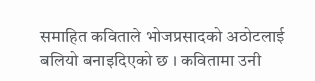समाहित कविताले भोजप्रसादको अठोटलाई बलियो बनाइदिएको छ । कवितामा उनी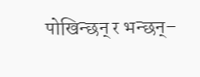पोखिन्छन् र भन्छन्–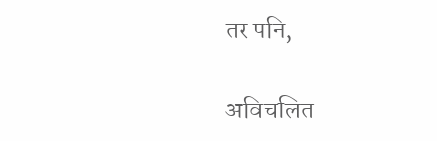तर पनि,

अविचलित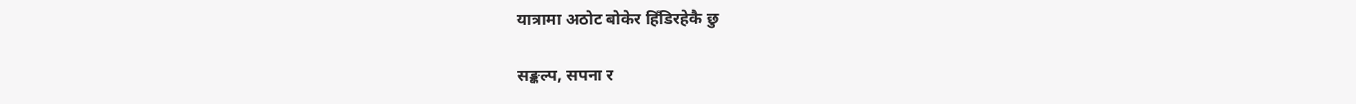यात्रामा अठोट बोकेर हिँडिरहेकै छु

सङ्कल्प, सपना र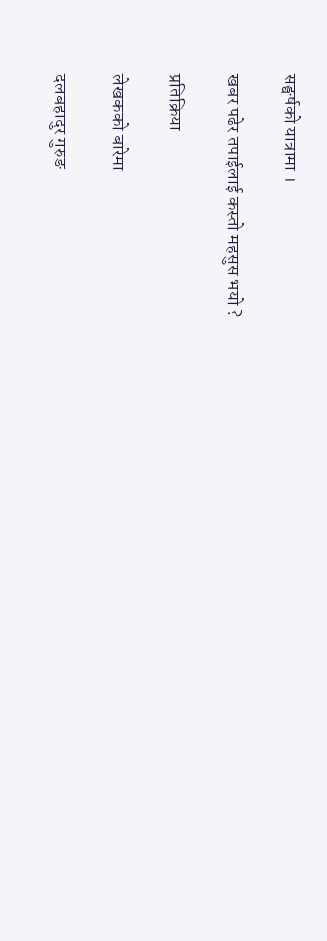सङ्घर्षको यात्रामा ।

खबर पढेर तपाईलाई कस्तो महसुस भयो ?

प्रतिक्रिया

लेखकको बारेमा

दलबहादुर गुरुङ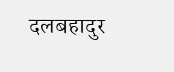दलबहादुर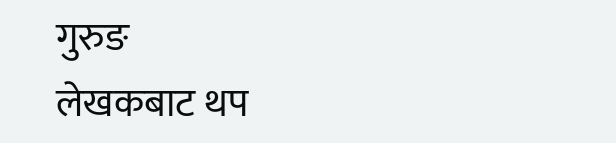गुरुङ
लेखकबाट थप